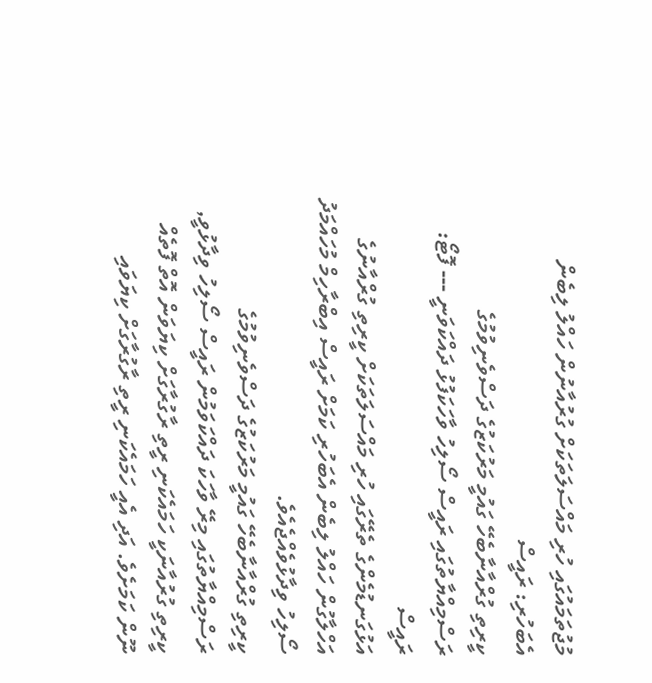މުޖުތަމައުގައި ހުރި މައްސަލަތަކަށް ގުރުއާނުން ހައްލު ލިބެން އެބަހުރި: ރައީސް
ކީރިތި ގުރްއާނާބެހޭ ގައުމީ މަރުކަޒުގެ ދަސްވެނިވުމުގެ ރަސްމިއްޔާތުގައި ރައީސް ސޯލިހު ވާހަކަފުޅު ދައްކަވަނީ --- ފޮޓޯ: ރައީސް
އަޅުގަނޑުމެންގެ ތެރޭގައި ހުރި މައްސަލަތަކަށް ކީރިތި ގުރްއާނުގެ އަހްލާގުން ހައްލު ލިބެން އެބަހުރި ކަމަށް ރައީސް އިބްރާހިމް މުހައްމަދު ސޯލިހު ވިދާޅުވެއްޖެއެވެ.
ކީރިތި ގުރްއާނާބެހޭ ގައުމީ މަރުކަޒުގެ ދަސްވެނިވުމުގެ ރަސްމިއްޔާތުގައި މިރޭ ވާހަކަ ދައްކަވަމުން ރައީސް ސޯލިހު ވިދާޅުވީ, ކީރިތި ގުރުއާނަކީ ހަމައެކަނި ރީތި ރާގުރާގަށް ކިޔަވަން އޮތް ފޮތެއް ނޫން ކަމަށެވެ. އަދި އެއީ ހަމައެކަނި ރީތި ރާގުރާގަށް ކިޔަވައި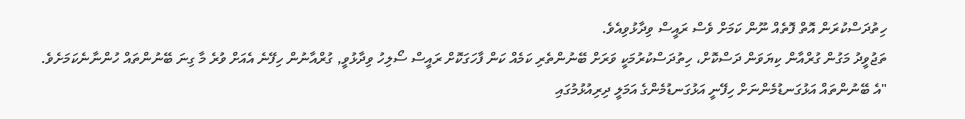ހިތުދަސްކުރަން އޮތް ފޮތެއް ނޫން ކަމަށް ވެސް ރައީސް ވިދާޅުވިއެވެ.
ތަޖުވީދު މަގުން ގުރްއާން ކިޔަވަން ދަސްކޮށް، ހިތުދަސްކުރުމަކީ ވަރަށް ބޭނުންތެރި ކަމެއް ކަން ފާހަގަކޮށް ރައީސް ސޯލިހު ވިދާޅުވީ, ގުރްއާނުން ހިފޭނެ އެއަށް ވުރެ މާ ގިނަ ބޭނުންތައް ހުންނާނެކަމަށެވެ.
"އެ ބޭނުންތައް އަޅުގަނޑުމެންނަށް ހިފޭނީ އަޅުގަނޑުމެންގެ އަމަލީ ދިރިއުޅުމުގައި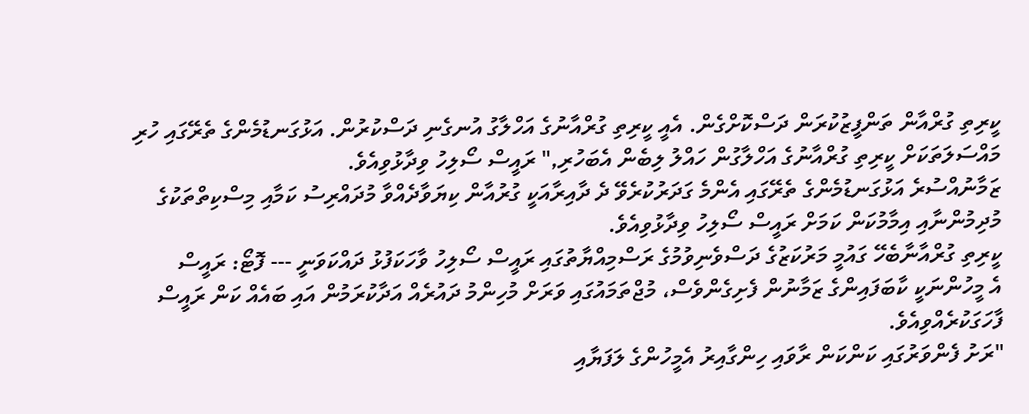ކީރިތި ގުރްއާން ތަންފީޒުކުރަން ދަސްކޮށްގެން. އެއީ ކީރިތި ގުރްއާނުގެ އަހްލާގު އުނގެނި ދަސްކުރުން. އަޅުގަނޑުމެންގެ ތެރޭގައި ހުރި މައްސަލަތަކަށް ކީރިތި ގުރްއާނުގެ އަހްލާގުން ހައްލު ލިބެން އެބަހުރި," ރައީސް ސޯލިހު ވިދާޅުވިއެވެ.
ޒަމާނުއްސުރެ އަޅުގަނޑުމެންގެ ތެރޭގައި އެންމެ ގަދަރުކުރެވޭ ދެ ދާއިރާއަކީ ގުރުއާން ކިޔަވާދެއްވާ މުދައްރިސު ކަމާއި މިސްކިތްތަކުގެ މުދިމުންނާއި އިމާމުކަން ކަމަށް ރައީސް ސޯލިހު ވިދާޅުވިއެވެ.
ކީރިތި ގުރްއާނާބެހޭ ގައުމީ މަރުކަޒުގެ ދަސްވެނިވުމުގެ ރަސްމިއްޔާތުގައި ރައީސް ސޯލިހު ވާހަކަފުޅު ދައްކަވަނީ --- ފޮޓޯ: ރައީސް
އެ މީހުންނަކީ ކާބަފައިންގެ ޒަމާނުން ފެށިގެންވެސް، މުޖްތަމައުގައި ވަރަށް މުހިންމު ދައުރެއް އަދާކުރަމުން އައި ބައެއް ކަން ރައީސް ފާހަގަކުރެއްވިއެވެ.
"ރަށު ފެންވަރުގައި ކަންކަން ރާވައި ހިންގާއިރު އެމީހުންގެ ލަފަޔާއި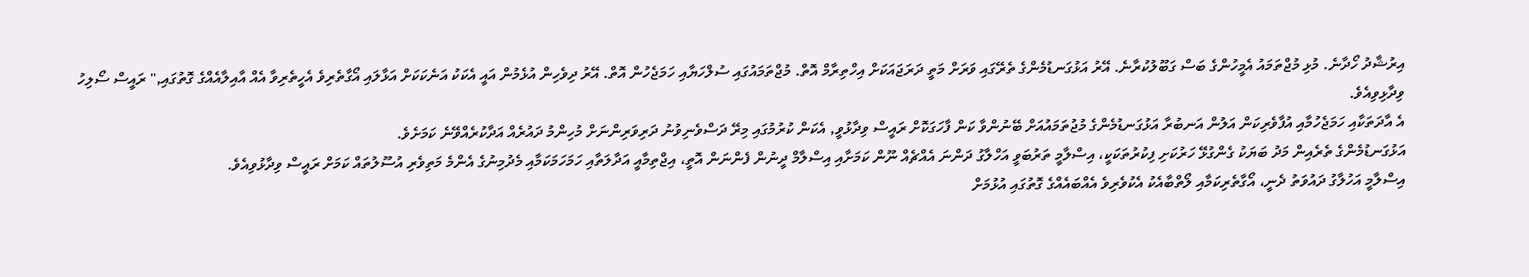އިރުޝާދު ހޯދާނެ. މުޅި މުޖްތަމައު އެމީހުންގެ ބަސް ގަބޫލުކުރާނެ. އޭރު އަޅުގަނޑުމެންގެ ތެރޭގައި ވަރަށް މަތީ ދަރަޖައަކަށް އިހްތިރާމް އޮތް. މުޖްތަމައުގައި ސުލްހަޔާއި ހަމަޖެހުން އޮތް. އޭރު ދިވެހިން އުޅެމުން އައީ އެކަކު އަނެކަކަށް އަޅާލައި އޯގާތެރިވެ އެހީތެރިވާ އެއް އާއިލާއެއްގެ ގޮތުގައި," ރައީސް ސޯލިހު ވިދާޅިވިއެވެ.
އެ އާދަތަކާއި ހަމަޖެހުމާއި އުފާވެރިކަން އަލުން އަނބުރާ އަޅުގަނޑުމެންގެ މުޖުތަމައުއަށް ބޭނުންވާ ކަން ފާހަގަކޮށް ރައީސް ވިދާޅުވީ, އެކަން ކުރުމުގައި މިރޭ ދަސްވެނިވުނު ދަރިވަރިންނަށް މުހިންމު ދައުރެއް އަދާކުރެއްވޭނެ ކަމަށެވެ.
އަޅުގަނޑުމެންގެ ތެރެއިން މަދު ބަޔަކު ގެންގުޅޭ ހަރުކަށި ފިކުރުތަކަކީ، އިސްލާމީ ތަރުބަވީ އަހްލާގު ދަންނަ އެއްޗެއް ނޫން ކަމަށާއި އިސްލާމް ދީނުން ފެންނަން އޮތީ، އިޖްތިމާއީ އަދާލަތާއި ހަމަހަމަކަމާއި މެދުމިނުގެ އެންމެ މަތިވެރި އުސޫލުތައް ކަމަށް ރައީސް ވިދާޅުވިއެވެ.
އިސްލާމީ އަހުލާގު ދައުވަތު ދެނީ، އޯގާތެރިކަމާއި ލޯތްބާއެކު އެކުވެރިވެ އެއްބައެއްގެ ގޮތުގައި އުޅުމަށް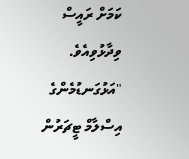ކަމަށް ރައީސް ވިދާޅުވިއެވެ.
"އަޅުގަނޑުމެންގެ އިސްލާމް ޓީޗަރުން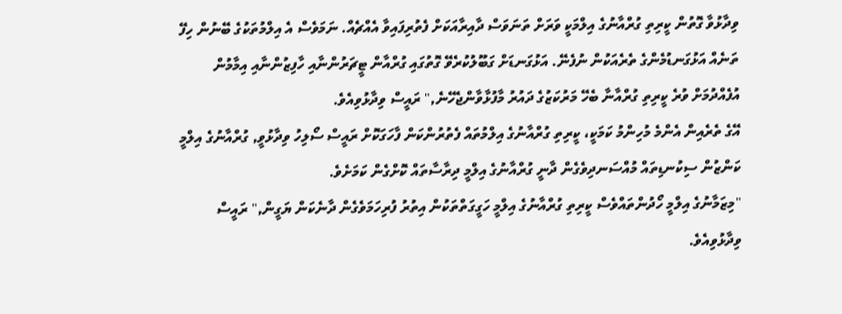ވިދާޅުވާ ގޮތުން ކީރިތި ގުރްއާނުގެ އިލްމަކީ ވަރަށް ތަނަވަސް ދާއިރާއަކަށް ފެތުރިފައިވާ އެއްޗެއް. ނަމަވެސް އެ އިލްމުތަކުގެ ބޭނުން ހިފޭ ތަނެއް އަޅުގަނޑުމެންގެ ތެރެއަކުން ނުފެނޭ. އަޅުގަނޑަށް ގަބޫލުކުރެވޭ ގޮތުގައި ގުރްއާން ޓީޗަރުންނާއި ހާފިޒުންނާއި އިމާމުން އުފެއްދުމަށް ވުރެ ކީރިތި ގުރްއާނާ ބެހޭ މަރުކަޒުގެ ދައުރު މާފުޅާވާންޖެހޭނެ," ރައީސް ވިދާޅުވިއެވެ.
އޭގެ ތެރެއިން އެންމެ މުހިންމު ކަމަކީ، ކީރިތި ގުރްއާނުގެ އިލްމުތައް ފެތުރުންކަން ފާހަގަކޮށް ރައީސް ސޯލިހު ވިދާޅުވީ, ގުރްއާނުގެ އިލްމީ ކަންޒުން ސިކުނޑިތައް މުއްސަނދިވެގެން ދާނީ ގުރްއާނުގެ އިލްމީ ދިރާސާތައް ކޮށްގެން ކަމަށެވެ.
"މިޒަމާނުގެ އިލްމީ ހޯދުންތައްވެސް ކީރިތި ގުރްއާނުގެ އިލްމީ ހަގީގަތްތަކުން އިތުރު ފުރިހަމަވެގެން ދާނެކަން ޔަގީން," ރައީސް ވިދާޅުވިއެވެ.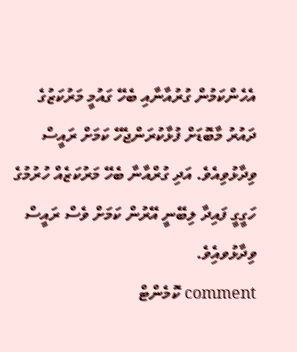އެހެންކަމުން ގުރުއާނާއި ބެހޭ ގައުމީ މަރުކަޒުގެ ދައުރު މާބޮޑަށް ފުޅާކުރަންޖެހޭ ކަމަށް ރައީސް ވިދާޅުވިއެވެ. އަދި ގުރްއާނާ ބެހޭ މަރުކަޒެއް ހުރުމުގެ ހަގީގީ ފައިދާ ލިބޭނީ އޭރުން ކަމަށް ވެސް ރައީސް ވިދާޅުވއިެވެ.
comment ކޮމެންޓް